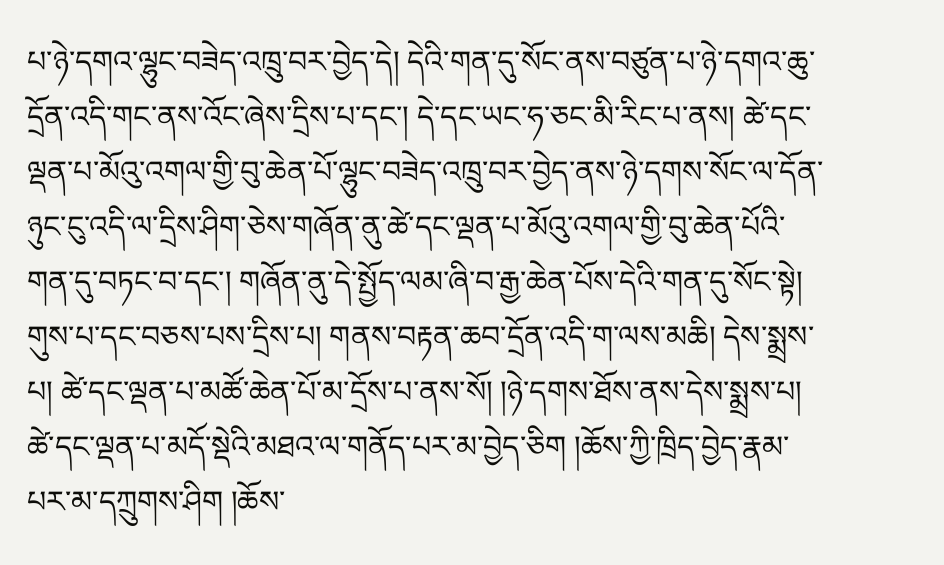པ་ཉེ་དགའ་ལྷུང་བཟེད་འཁྲུ་བར་བྱེད་དེ། དེའི་གན་དུ་སོང་ནས་བཙུན་པ་ཉེ་དགའ་ཆུ་དྲོན་འདི་གང་ནས་འོང་ཞེས་དྲིས་པ་དང་། དེ་དང་ཡང་ཧ་ཅང་མི་རིང་པ་ནས། ཚེ་དང་ལྡན་པ་མོའུ་འགལ་གྱི་བུ་ཆེན་པོ་ལྷུང་བཟེད་འཁྲུ་བར་བྱེད་ནས་ཉེ་དགས་སོང་ལ་དོན་ཉུང་ངུ་འདི་ལ་དྲིས་ཤིག་ཅེས་གཞོན་ནུ་ཚེ་དང་ལྡན་པ་མོའུ་འགལ་གྱི་བུ་ཆེན་པོའི་གན་དུ་བཏང་བ་དང་། གཞོན་ནུ་དེ་སྤྱོད་ལམ་ཞི་བ་རྒྱ་ཆེན་པོས་དེའི་གན་དུ་སོང་སྟེ། གུས་པ་དང་བཅས་པས་དྲིས་པ། གནས་བརྟན་ཆབ་དྲོན་འདི་ག་ལས་མཆི། དེས་སྨྲས་པ། ཚེ་དང་ལྡན་པ་མཚོ་ཆེན་པོ་མ་དྲོས་པ་ནས་སོ། །ཉེ་དགས་ཐོས་ནས་དེས་སྨྲས་པ། ཚེ་དང་ལྡན་པ་མདོ་སྡེའི་མཐའ་ལ་གནོད་པར་མ་བྱེད་ཅིག །ཆོས་ཀྱི་ཁྲིད་བྱེད་རྣམ་པར་མ་དཀྲུགས་ཤིག །ཆོས་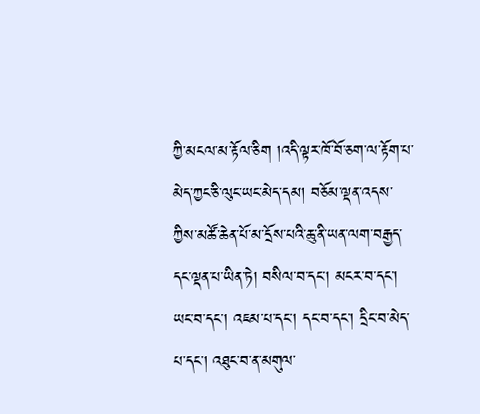ཀྱི་མངལ་མ་རྟོལ་ཅིག །འདི་ལྟར་ཁོ་བོ་ཅག་ལ་རྟོག་པ་མེད་ཀྱང་ཅི་ལུང་ཡང་མེད་དམ། བཅོམ་ལྡན་འདས་ཀྱིས་མཚོ་ཆེན་པོ་མ་དྲོས་པའི་ཆུ་ནི་ཡན་ལག་བརྒྱད་དང་ལྡན་པ་ཡིན་ཏེ། བསིལ་བ་དང་། མངར་བ་དང་། ཡང་བ་དང་། འཇམ་པ་དང་། དང་བ་དང་། དྲིང་བ་མེད་པ་དང་། འཐུང་བ་ན་མགུལ་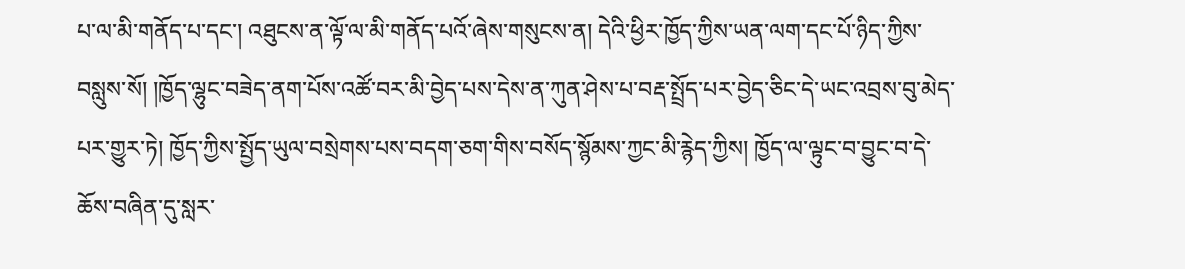པ་ལ་མི་གནོད་པ་དང་། འཐུངས་ན་ལྟོ་ལ་མི་གནོད་པའོ་ཞེས་གསུངས་ན། དེའི་ཕྱིར་ཁྱོད་ཀྱིས་ཡན་ལག་དང་པོ་ཉིད་ཀྱིས་བསླུས་སོ། །ཁྱོད་ལྷུང་བཟེད་ནག་པོས་འཚོ་བར་མི་བྱེད་པས་དེས་ན་ཀུན་ཤེས་པ་བརྡ་སྤྲོད་པར་བྱེད་ཅིང་དེ་ཡང་འབྲས་བུ་མེད་པར་གྱུར་ཏེ། ཁྱོད་ཀྱིས་སྤྱོད་ཡུལ་བསྲེགས་པས་བདག་ཅག་གིས་བསོད་སྙོམས་ཀྱང་མི་རྙེད་ཀྱིས། ཁྱོད་ལ་ལྟུང་བ་བྱུང་བ་དེ་ཆོས་བཞིན་དུ་སླར་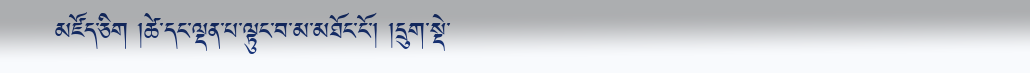མཛོད་ཅིག །ཚེ་དང་ལྡན་པ་ལྟུང་བ་མ་མཐོང་ངོ་། །དྲུག་སྡེ་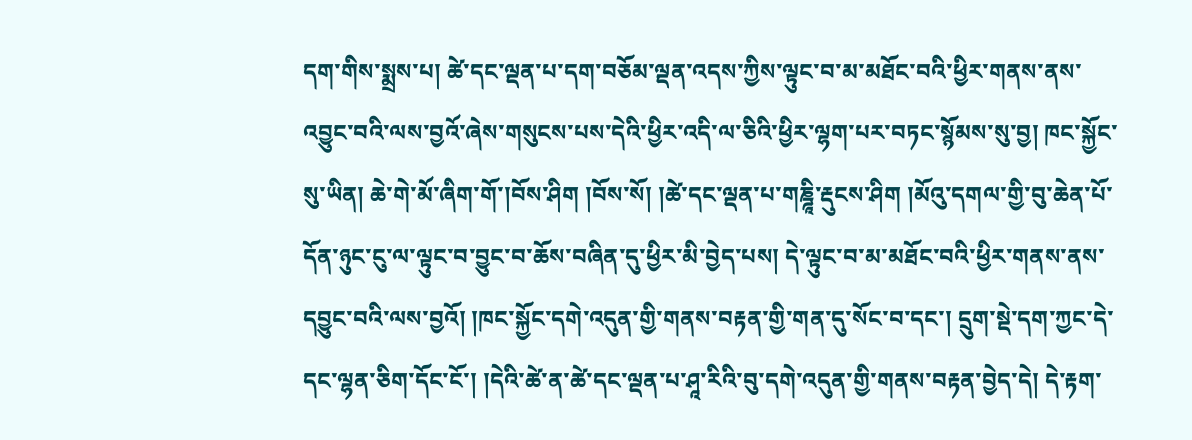དག་གིས་སྨྲས་པ། ཚེ་དང་ལྡན་པ་དག་བཅོམ་ལྡན་འདས་ཀྱིས་ལྟུང་བ་མ་མཐོང་བའི་ཕྱིར་གནས་ནས་འབྱུང་བའི་ལས་བྱའོ་ཞེས་གསུངས་པས་དེའི་ཕྱིར་འདི་ལ་ཅིའི་ཕྱིར་ལྷག་པར་བཏང་སྙོམས་སུ་བྱ། ཁང་སྐྱོང་སུ་ཡིན། ཆེ་གེ་མོ་ཞིག་གོ་།བོས་ཤིག །བོས་སོ། །ཚེ་དང་ལྡན་པ་གཎྜཱི་རྡུངས་ཤིག །མོའུ་དགལ་གྱི་བུ་ཆེན་པོ་དོན་ཉུང་ངུ་ལ་ལྟུང་བ་བྱུང་བ་ཆོས་བཞིན་དུ་ཕྱིར་མི་བྱེད་པས། དེ་ལྟུང་བ་མ་མཐོང་བའི་ཕྱིར་གནས་ནས་དབྱུང་བའི་ལས་བྱའོ། །ཁང་སྐྱོང་དགེ་འདུན་གྱི་གནས་བརྟན་གྱི་གན་དུ་སོང་བ་དང་། དྲུག་སྡེ་དག་ཀྱང་དེ་དང་ལྷན་ཅིག་དོང་ངོ་། །དེའི་ཚེ་ན་ཚེ་དང་ལྡན་པ་ཤཱ་རིའི་བུ་དགེ་འདུན་གྱི་གནས་བརྟན་བྱེད་དེ། དེ་རྟག་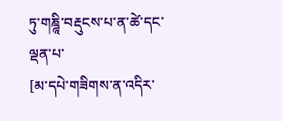ཏུ་གཎྜཱི་བརྡུངས་པ་ན་ཚེ་དང་ལྡན་པ་
[མ་དཔེ་གཟིགས་ན་འདིར་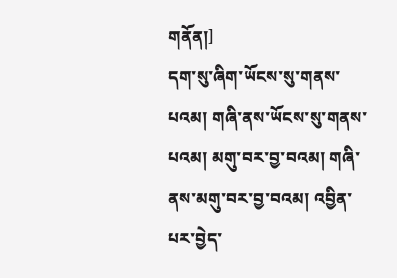གནོན།]
དག་སུ་ཞིག་ཡོངས་སུ་གནས་པའམ། གཞི་ནས་ཡོངས་སུ་གནས་པའམ། མགུ་བར་བྱ་བའམ། གཞི་ནས་མགུ་བར་བྱ་བའམ། འབྱིན་པར་བྱེད་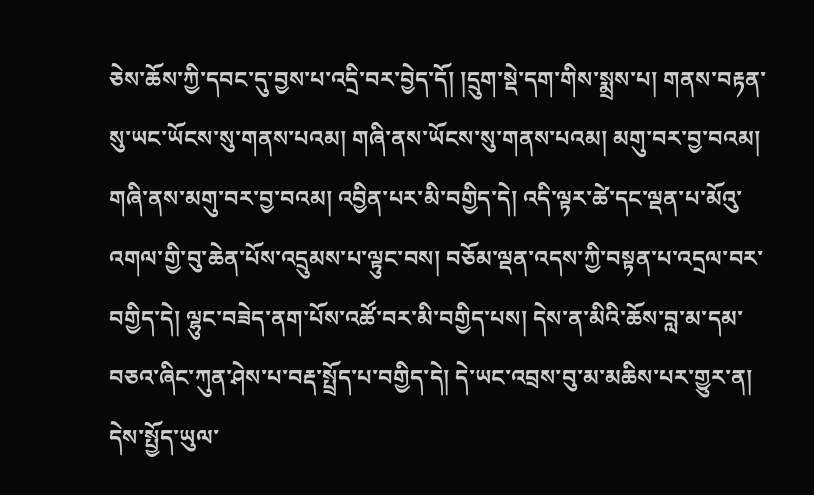ཅེས་ཆོས་ཀྱི་དབང་དུ་བྱས་པ་འདྲི་བར་བྱེད་དོ། །དྲུག་སྡེ་དག་གིས་སྨྲས་པ། གནས་བརྟན་སུ་ཡང་ཡོངས་སུ་གནས་པའམ། གཞི་ནས་ཡོངས་སུ་གནས་པའམ། མགུ་བར་བྱ་བའམ། གཞི་ནས་མགུ་བར་བྱ་བའམ། འབྱིན་པར་མི་བགྱིད་དེ། འདི་ལྟར་ཚེ་དང་ལྡན་པ་མོའུ་འགལ་གྱི་བུ་ཆེན་པོས་འདྲུམས་པ་ལྟུང་བས། བཅོམ་ལྡན་འདས་ཀྱི་བསྟན་པ་འདྲལ་བར་བགྱིད་དེ། ལྷུང་བཟེད་ནག་པོས་འཚོ་བར་མི་བགྱིད་པས། དེས་ན་མིའི་ཆོས་བླ་མ་དམ་བཅའ་ཞིང་ཀུན་ཤེས་པ་བརྡ་སྤྲོད་པ་བགྱིད་དེ། དེ་ཡང་འབྲས་བུ་མ་མཆིས་པར་གྱུར་ན། དེས་སྤྱོད་ཡུལ་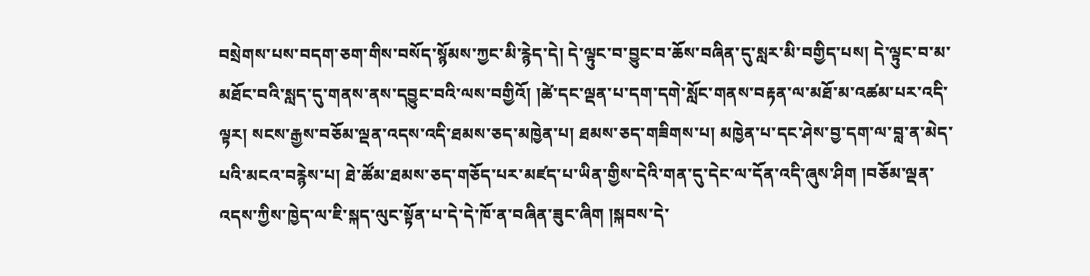བསྲེགས་པས་བདག་ཅག་གིས་བསོད་སྙོམས་ཀྱང་མི་རྙེད་དེ། དེ་ལྟུང་བ་བྱུང་བ་ཆོས་བཞིན་དུ་སླར་མི་བགྱིད་པས། དེ་ལྟུང་བ་མ་མཐོང་བའི་སླད་དུ་གནས་ནས་དབྱུང་བའི་ལས་བགྱིའོ། །ཚེ་དང་ལྡན་པ་དག་དགེ་སློང་གནས་བརྟན་ལ་མཐོ་མ་འཚམ་པར་འདི་ལྟར། སངས་རྒྱས་བཅོམ་ལྡན་འདས་འདི་ཐམས་ཅད་མཁྱེན་པ། ཐམས་ཅད་གཟིགས་པ། མཁྱེན་པ་དང་ཤེས་བྱ་དག་ལ་བླ་ན་མེད་པའི་མངའ་བརྙེས་པ། ཐེ་ཚོམ་ཐམས་ཅད་གཅོད་པར་མཛད་པ་ཡིན་གྱིས་དེའི་གན་དུ་དེང་ལ་དོན་འདི་ཞུས་ཤིག །བཅོམ་ལྡན་འདས་ཀྱིས་ཁྱེད་ལ་ཇི་སྐད་ལུང་སྟོན་པ་དེ་དེ་ཁོ་ན་བཞིན་ཟུང་ཞིག །སྐབས་དེ་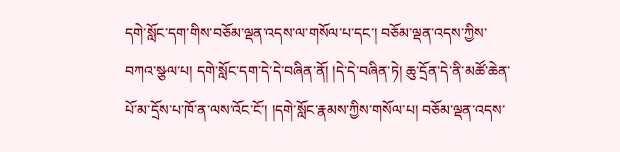དགེ་སློང་དག་གིས་བཅོམ་ལྡན་འདས་ལ་གསོལ་པ་དང་། བཅོམ་ལྡན་འདས་ཀྱིས་བཀའ་སྩལ་པ། དགེ་སློང་དག་དེ་དེ་བཞིན་ནོ། །དེ་དེ་བཞིན་ཏེ། ཆུ་དྲོན་དེ་ནི་མཚོ་ཆེན་པོ་མ་དྲོས་པ་ཁོ་ན་ལས་འོང་ངོ་། །དགེ་སློང་རྣམས་ཀྱིས་གསོལ་པ། བཅོམ་ལྡན་འདས་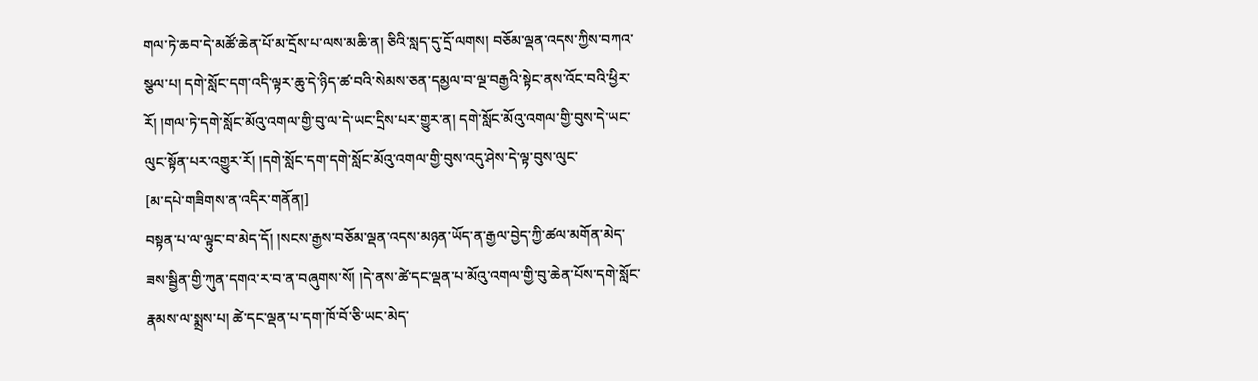གལ་ཏེ་ཆབ་དེ་མཚོ་ཆེན་པོ་མ་དྲོས་པ་ལས་མཆི་ན། ཅིའི་སླད་དུ་དྲོ་ལགས། བཅོམ་ལྡན་འདས་ཀྱིས་བཀའ་སྩལ་པ། དགེ་སློང་དག་འདི་ལྟར་ཆུ་དེ་ཉིད་ཚ་བའི་སེམས་ཅན་དམྱལ་བ་ལྔ་བརྒྱའི་སྟེང་ནས་འོང་བའི་ཕྱིར་རོ། །གལ་ཏེ་དགེ་སློང་མོའུ་འགལ་གྱི་བུ་ལ་དེ་ཡང་དྲིས་པར་གྱུར་ན། དགེ་སློང་མོའུ་འགལ་གྱི་བུས་དེ་ཡང་ལུང་སྟོན་པར་འགྱུར་རོ། །དགེ་སློང་དག་དགེ་སློང་མོའུ་འགལ་གྱི་བུས་འདུ་ཤེས་དེ་ལྟ་བུས་ལུང་
[མ་དཔེ་གཟིགས་ན་འདིར་གནོན།]
བསྟན་པ་ལ་ལྟུང་བ་མེད་དོ། །སངས་རྒྱས་བཅོམ་ལྡན་འདས་མཉན་ཡོད་ན་རྒྱལ་བྱེད་ཀྱི་ཚལ་མགོན་མེད་ཟས་སྦྱིན་གྱི་ཀུན་དགའ་ར་བ་ན་བཞུགས་སོ། །དེ་ནས་ཚེ་དང་ལྡན་པ་མོའུ་འགལ་གྱི་བུ་ཆེན་པོས་དགེ་སློང་རྣམས་ལ་སྨྲས་པ། ཚེ་དང་ལྡན་པ་དག་ཁོ་བོ་ཅི་ཡང་མེད་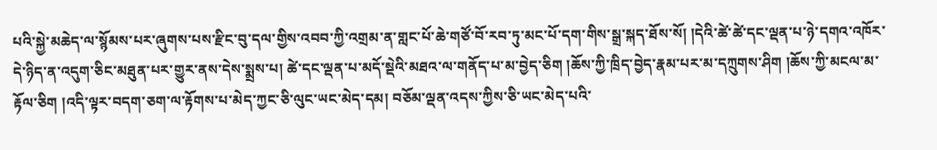པའི་སྐྱེ་མཆེད་ལ་སྙོམས་པར་ཞུགས་པས་རྫིང་བུ་དལ་གྱིས་འབབ་ཀྱི་འགྲམ་ན་གླང་པོ་ཆེ་གཙོ་བོ་རབ་ཏུ་མང་པོ་དག་གིས་སྒྲ་སྐད་ཐོས་སོ། །དེའི་ཚེ་ཚེ་དང་ལྡན་པ་ཉེ་དགའ་འཁོར་དེ་ཉིད་ན་འདུག་ཅིང་མཐུན་པར་གྱུར་ནས་དེས་སྨྲས་པ། ཚེ་དང་ལྡན་པ་མདོ་སྡེའི་མཐའ་ལ་གནོད་པ་མ་བྱེད་ཅིག །ཆོས་ཀྱི་ཁྲིད་བྱེད་རྣམ་པར་མ་དཀྲུགས་ཤིག །ཆོས་ཀྱི་མངལ་མ་རྟོལ་ཅིག །འདི་ལྟར་བདག་ཅག་ལ་རྟོགས་པ་མེད་ཀྱང་ཅི་ལུང་ཡང་མེད་དམ། བཅོམ་ལྡན་འདས་ཀྱིས་ཅི་ཡང་མེད་པའི་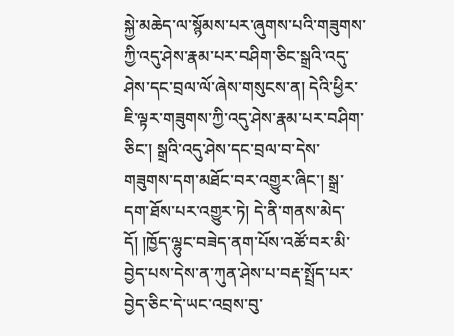སྐྱེ་མཆེད་ལ་སྙོམས་པར་ཞུགས་པའི་གཟུགས་ཀྱི་འདུ་ཤེས་རྣམ་པར་བཤིག་ཅིང་སྒྲའི་འདུ་ཤེས་དང་བྲལ་ལོ་ཞེས་གསུངས་ན། དེའི་ཕྱིར་ཇི་ལྟར་གཟུགས་ཀྱི་འདུ་ཤེས་རྣམ་པར་བཤིག་ཅིང་། སྒྲའི་འདུ་ཤེས་དང་བྲལ་བ་དེས་གཟུགས་དག་མཐོང་བར་འགྱུར་ཞིང་། སྒྲ་དག་ཐོས་པར་འགྱུར་ཏེ། དེ་ནི་གནས་མེད་དོ། །ཁྱོད་ལྷུང་བཟེད་ནག་པོས་འཚོ་བར་མི་བྱེད་པས་དེས་ན་ཀུན་ཤེས་པ་བརྡ་སྤྲོད་པར་བྱེད་ཅིང་དེ་ཡང་འབྲས་བུ་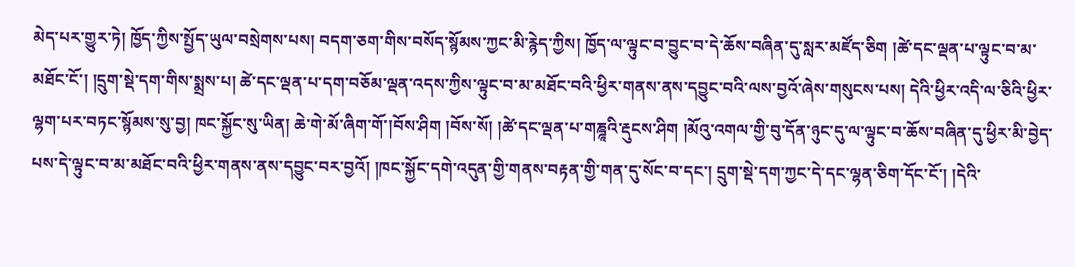མེད་པར་གྱུར་ཏེ། ཁྱོད་ཀྱིས་སྤྱོད་ཡུལ་བསྲེགས་པས། བདག་ཅག་གིས་བསོད་སྙོམས་ཀྱང་མི་རྙེད་ཀྱིས། ཁྱོད་ལ་ལྟུང་བ་བྱུང་བ་དེ་ཆོས་བཞིན་དུ་སླར་མཛོད་ཅིག །ཚེ་དང་ལྡན་པ་ལྟུང་བ་མ་མཐོང་ངོ་། །དྲུག་སྡེ་དག་གིས་སྨྲས་པ། ཚེ་དང་ལྡན་པ་དག་བཅོམ་ལྡན་འདས་ཀྱིས་ལྟུང་བ་མ་མཐོང་བའི་ཕྱིར་གནས་ནས་དབྱུང་བའི་ལས་བྱའོ་ཞེས་གསུངས་པས། དེའི་ཕྱིར་འདི་ལ་ཅིའི་ཕྱིར་ལྷག་པར་བཏང་སྙོམས་སུ་བྱ། ཁང་སྐྱོང་སུ་ཡིན། ཆེ་གེ་མོ་ཞིག་གོ་།བོས་ཤིག །བོས་སོ། །ཚེ་དང་ལྡན་པ་གཎྜཱའི་རྡུངས་ཤིག །མོའུ་འགལ་གྱི་བུ་དོན་ཉུང་དུ་ལ་ལྟུང་བ་ཆོས་བཞིན་དུ་ཕྱིར་མི་བྱེད་པས་དེ་ལྟུང་བ་མ་མཐོང་བའི་ཕྱིར་གནས་ནས་དབྱུང་བར་བྱའོ། །ཁང་སྐྱོང་དགེ་འདུན་གྱི་གནས་བརྟན་གྱི་གན་དུ་སོང་བ་དང་། དྲུག་སྡེ་དག་ཀྱང་དེ་དང་ལྷན་ཅིག་དོང་ངོ་། །དེའི་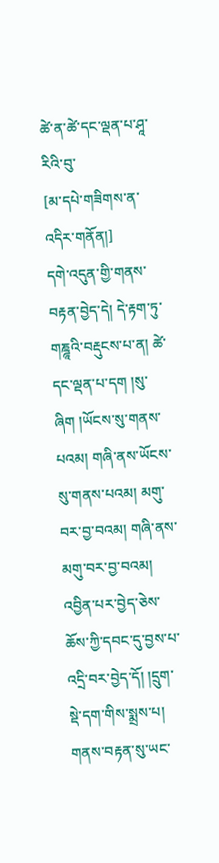ཚེ་ན་ཚེ་དང་ལྡན་པ་ཤཱ་རིའི་བུ་
[མ་དཔེ་གཟིགས་ན་འདིར་གནོན།]
དགེ་འདུན་གྱི་གནས་བརྟན་བྱེད་དེ། དེ་རྟག་ཏུ་གཎྜཱའི་བརྡུངས་པ་ན། ཚེ་དང་ལྡན་པ་དག །སུ་ཞིག །ཡོངས་སུ་གནས་པའམ། གཞི་ནས་ཡོངས་སུ་གནས་པའམ། མགུ་བར་བྱ་བའམ། གཞི་ནས་མགུ་བར་བྱ་བའམ། འབྱིན་པར་བྱེད་ཅེས་ཆོས་ཀྱི་དབང་དུ་བྱས་པ་འདྲི་བར་བྱེད་དོ། །དྲུག་སྡེ་དག་གིས་སྨྲས་པ། གནས་བརྟན་སུ་ཡང་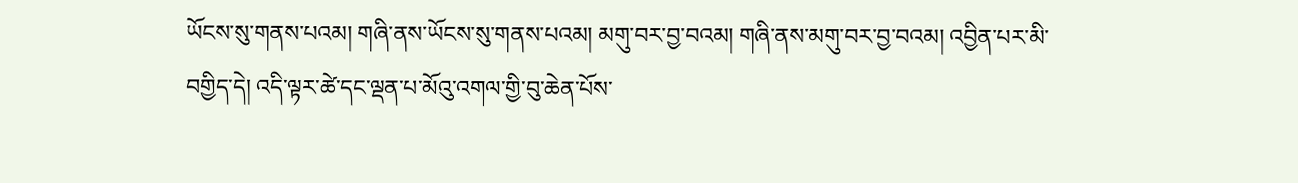ཡོངས་སུ་གནས་པའམ། གཞི་ནས་ཡོངས་སུ་གནས་པའམ། མགུ་བར་བྱ་བའམ། གཞི་ནས་མགུ་བར་བྱ་བའམ། འབྱིན་པར་མི་བགྱིད་དེ། འདི་ལྟར་ཚེ་དང་ལྡན་པ་མོའུ་འགལ་གྱི་བུ་ཆེན་པོས་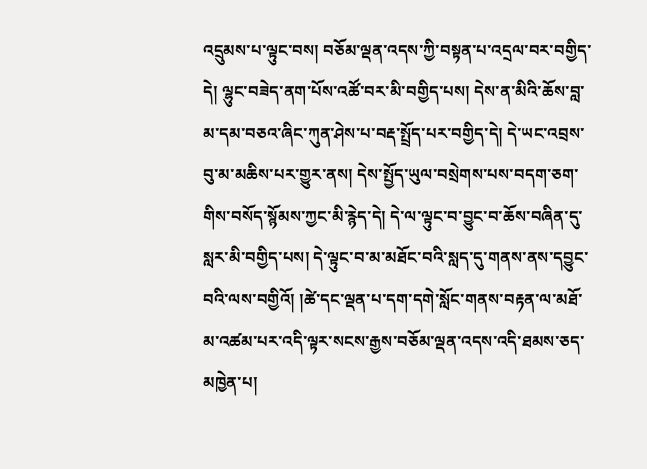འདྲུམས་པ་ལྟུང་བས། བཅོམ་ལྡན་འདས་ཀྱི་བསྟན་པ་འདྲལ་བར་བགྱིད་དེ། ལྷུང་བཟེད་ནག་པོས་འཚོ་བར་མི་བགྱིད་པས། དེས་ན་མིའི་ཆོས་བླ་མ་དམ་བཅའ་ཞིང་ཀུན་ཤེས་པ་བརྡ་སྤྲོད་པར་བགྱིད་དེ། དེ་ཡང་འབྲས་བུ་མ་མཆིས་པར་གྱུར་ནས། དེས་སྤྱོད་ཡུལ་བསྲེགས་པས་བདག་ཅག་གིས་བསོད་སྙོམས་ཀྱང་མི་རྙེད་དེ། དེ་ལ་ལྟུང་བ་བྱུང་བ་ཆོས་བཞིན་དུ་སླར་མི་བགྱིད་པས། དེ་ལྟུང་བ་མ་མཐོང་བའི་སླད་དུ་གནས་ནས་དབྱུང་བའི་ལས་བགྱིའོ། །ཚེ་དང་ལྡན་པ་དག་དགེ་སློང་གནས་བརྟན་ལ་མཐོ་མ་འཚམ་པར་འདི་ལྟར་སངས་རྒྱས་བཅོམ་ལྡན་འདས་འདི་ཐམས་ཅད་མཁྱེན་པ།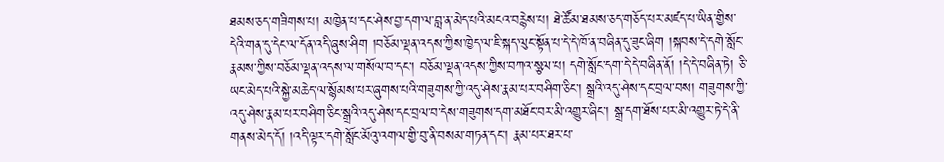ཐམས་ཅད་གཟིགས་པ། མཁྱེན་པ་དང་ཤེས་བྱ་དག་ལ་བླ་ན་མེད་པའི་མངའ་བརྙེས་པ། ཐེ་ཚོམ་ཐམས་ཅད་གཅོད་པར་མཛད་པ་ཡིན་གྱིས་དེའི་གན་དུ་དེང་ལ་དོན་འདི་ཞུས་ཤིག །བཅོམ་ལྡན་འདས་ཀྱིས་ཁྱེད་ལ་ཇི་སྐད་ལུང་སྟོན་པ་དེ་དེ་ཁོ་ན་བཞིན་དུ་ཟུང་ཞིག །སྐབས་དེ་དགེ་སློང་རྣམས་ཀྱིས་བཅོམ་ལྡན་འདས་ལ་གསོལ་བ་དང་། བཅོམ་ལྡན་འདས་ཀྱིས་བཀའ་སྩལ་པ། དགེ་སློང་དག་དེ་དེ་བཞིན་ནོ། །དེ་དེ་བཞིན་ཏེ། ཅི་ཡང་མེད་པའི་སྐྱེ་མཆེད་ལ་སྙོམས་པར་ཞུགས་པའི་གཟུགས་ཀྱི་འདུ་ཤེས་རྣམ་པར་བཤིག་ཅིང་། སྒྲའི་འདུ་ཤེས་དང་བྲལ་བས། གཟུགས་ཀྱི་འདུ་ཤེས་རྣམ་པར་བཤིག་ཅིང་སྒྲའི་འདུ་ཤེས་དང་བྲལ་བ་དེས་གཟུགས་དག་མཐོང་བར་མི་འགྱུར་ཞིང་། སྒྲ་དག་ཐོས་པར་མི་འགྱུར་ཏེ་དེ་ནི་གནས་མེད་དོ། །འདི་ལྟར་དགེ་སློང་མོའུ་འགལ་གྱི་བུ་ནི་བསམ་གཏན་དང་། རྣམ་པར་ཐར་པ་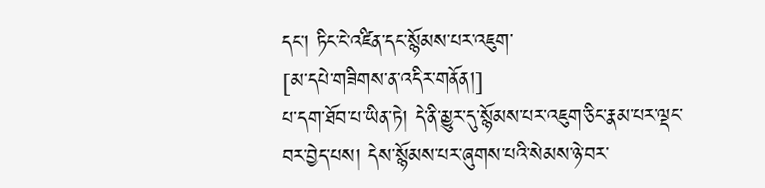དང་། ཏིང་ངེ་འཛིན་དང་སྙོམས་པར་འཇུག་
[མ་དཔེ་གཟིགས་ན་འདིར་གནོན།]
པ་དག་ཐོབ་པ་ཡིན་ཏེ། དེ་ནི་མྱུར་དུ་སྙོམས་པར་འཇུག་ཅིང་རྣམ་པར་ལྡང་བར་བྱེད་པས། དེས་སྙོམས་པར་ཞུགས་པའི་སེམས་ཉེ་བར་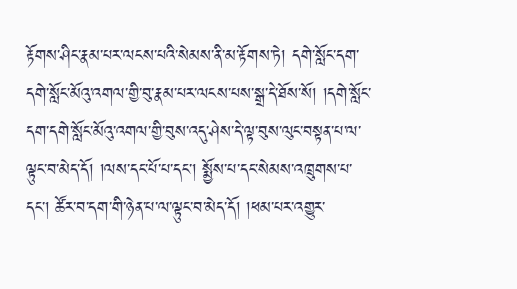རྟོགས་ཤིང་རྣམ་པར་ལངས་པའི་སེམས་ནི་མ་རྟོགས་ཏེ། དགེ་སློང་དག་དགེ་སློང་མོའུ་འགལ་གྱི་བུ་རྣམ་པར་ལངས་པས་སྒྲ་དེ་ཐོས་སོ། །དགེ་སློང་དག་དགེ་སློང་མོའུ་འགལ་གྱི་བུས་འདུ་ཤེས་དེ་ལྟ་བུས་ལུང་བསྟན་པ་ལ་ལྟུང་བ་མེད་དོ། །ལས་དང་པོ་པ་དང་། སྨྱོས་པ་དང་སེམས་འཁྲུགས་པ་དང་། ཚོར་བ་དག་གི་ཉེན་པ་ལ་ལྟུང་བ་མེད་དོ། །ཕམ་པར་འགྱུར་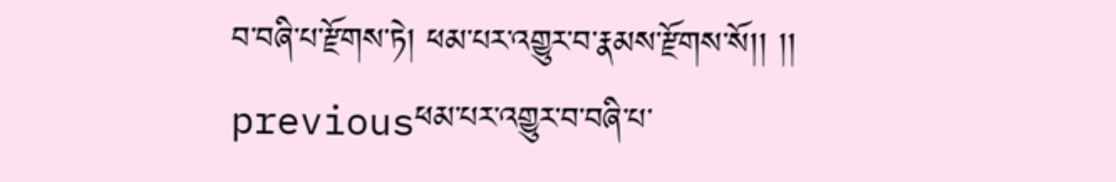བ་བཞི་པ་རྫོགས་ཏེ། ཕམ་པར་འགྱུར་བ་རྣམས་རྫོགས་སོ།། །།
previousཕམ་པར་འགྱུར་བ་བཞི་པ་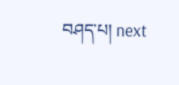བཤད་པ། next